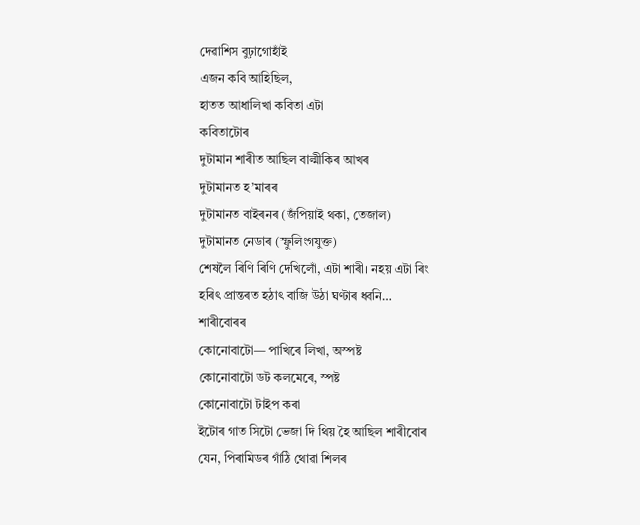দেৱাশিস বুঢ়াগোহাঁই
এজন কবি আহিছিল,
হাতত আধালিখা কবিতা এটা
কবিতাটোৰ
দুটামান শাৰীত আছিল বাল্মীকিৰ আখৰ
দুটামানত হ’মাৰৰ
দুটামানত বাইৰনৰ (জঁপিয়াই থকা, তেজাল)
দুটামানত নেডাৰ (স্ফুলিংগযুক্ত)
শেষলৈ ৰিণি ৰিণি দেখিলোঁ, এটা শাৰী। নহয় এটা ৰিং
হৰিৎ প্রান্তৰত হঠাৎ বাজি উঠা ঘণ্টাৰ ধ্বনি…
শাৰীবোৰৰ
কোনোবাটো— পাখিৰে লিখা, অস্পষ্ট
কোনোবাটো ডট কলমেৰে, স্পষ্ট
কোনোবাটো টাইপ কৰা
ইটোৰ গাত সিটো ভেজা দি থিয় হৈ আছিল শাৰীবোৰ
যেন, পিৰামিডৰ গাঁঠি থোৱা শিলৰ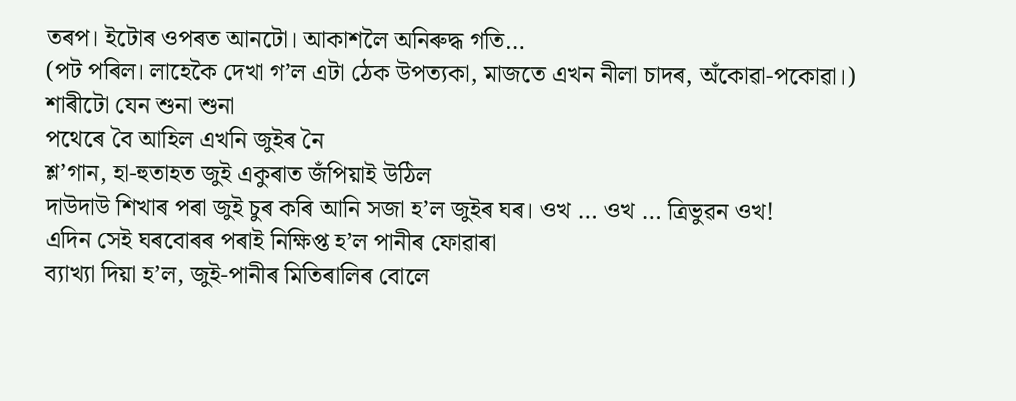তৰপ। ইটোৰ ওপৰত আনটো। আকাশলৈ অনিৰুদ্ধ গতি…
(পট পৰিল। লাহেকৈ দেখা গ’ল এটা ঠেক উপত্যকা, মাজতে এখন নীলা চাদৰ, অঁকোৱা-পকোৱা।)
শাৰীটো যেন শুনা শুনা
পথেৰে বৈ আহিল এখনি জুইৰ নৈ
শ্ল’গান, হা-হুতাহত জুই একুৰাত জঁপিয়াই উঠিল
দাউদাউ শিখাৰ পৰা জুই চুৰ কৰি আনি সজা হ’ল জুইৰ ঘৰ। ওখ … ওখ … ত্রিভুৱন ওখ!
এদিন সেই ঘৰবোৰৰ পৰাই নিক্ষিপ্ত হ’ল পানীৰ ফোৱাৰা
ব্যাখ্যা দিয়া হ’ল, জুই-পানীৰ মিতিৰালিৰ বোলে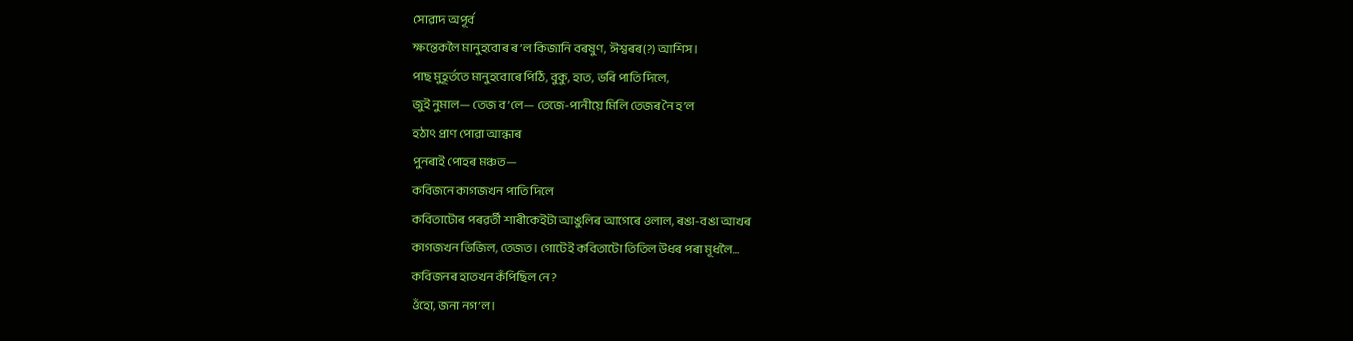সোৱাদ অপূর্ব
ক্ষন্তেকলৈ মানুহবোৰ ৰ’ল কিজানি বৰষুণ, ঈশ্বৰৰ(?) আশিস।
পাছ মুহূর্ততে মানুহবোৰে পিঠি, বুকু, হাত, ভৰি পাতি দিলে,
জুই নুমাল— তেজ ব’লে— তেজে-পানীয়ে মিলি তেজৰ নৈ হ’ল
হঠাৎ প্রাণ পোৱা আন্ধাৰ
পুনৰাই পোহৰ মঞ্চত—
কবিজনে কাগজখন পাতি দিলে
কবিতাটোৰ পৰৱৰ্তী শাৰীকেইটা আঙুলিৰ আগেৰে ওলাল, ৰঙা-বঙা আখৰ
কাগজখন ভিজিল, তেজত। গোটেই কবিতাটো তিতিল উধৰ পৰা মূধলৈ…
কবিজনৰ হাতখন কঁপিছিল নে?
ওঁহো, জনা নগ’ল।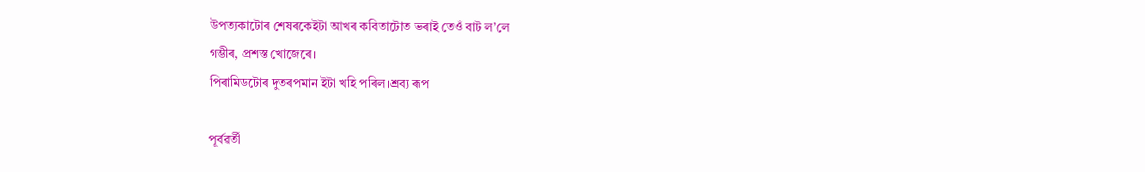উপত্যকাটোৰ শেষৰকেইটা আখৰ কবিতাটোত ভৰাই তেওঁ বাট ল’লে
গম্ভীৰ, প্রশস্ত খোজেৰে।
পিৰামিডটোৰ দুতৰপমান ইটা খহি পৰিল।শ্ৰব্য ৰূপ

পূৰ্বৱৰ্তী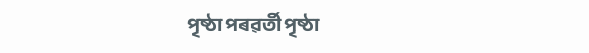পৃষ্ঠা পৰৱৰ্তী পৃষ্ঠা